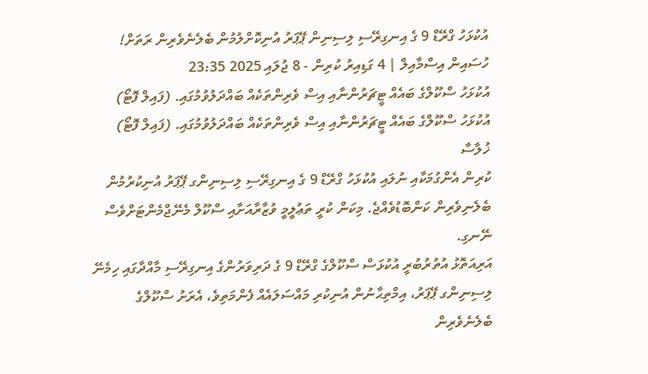އުކުޅަހު ގްރޭޑް 9 ގެ އިނގިރޭސި ލިސިނިން ޕޭޕަރު އުނިކޮށްލުމުން ބެލެނެވެރިން ރަތަށް!
ހުސައިން އިސްމާއިލް | 4 ގަޑިއިރު ކުރިން - 8 ޖުލައި 2025 23:35
އުކުޅަހު ސްކޫލްގެ ބައެއް ޓީޗަރުންނާއި އިސް ވެރިންތަކެއް ބައްދަލުވުމުގައި. (ފައިލް ފޮޓޯ)
އުކުޅަހު ސްކޫލްގެ ބައެއް ޓީޗަރުންނާއި އިސް ވެރިންތަކެއް ބައްދަލުވުމުގައި. (ފައިލް ފޮޓޯ)
ޚުލާސާ
ކުރިން އެންގުމަކާއި ނުލައި އުކުޅަހު ގްރޭޑް 9 ގެ އިނގިރޭސި ލިސިނިންގ ޕޭޕަރު އުނިކުރުމުން ބެލެނިވެރިން ކަންބޮޑުވެއްޖެ. މިކަން ކުރީ ތަޢުލީމީ ވުޒާރާއަށާއި ސްކޫލް މެނޭޖްމެންޓަށްވެސް ނޭނގި.
އަރިއަތޮޅު އުތުރުބުރީ އުކުޅަސް ސްކޫލްގެ ގްރޭޑް 9 ގެ ދަރިވަރުންގެ އިނގިރޭސި މާއްދާގައި ހިމެނޭ ލިސިނިންގ ޕޭޕަރު، އިމްތިޙާނުން އުނިކުރި މައްސަލައެއް ފެންމަތިވެ، އެރަށު ސްކޫލްގެ ބެލެނެވެރިން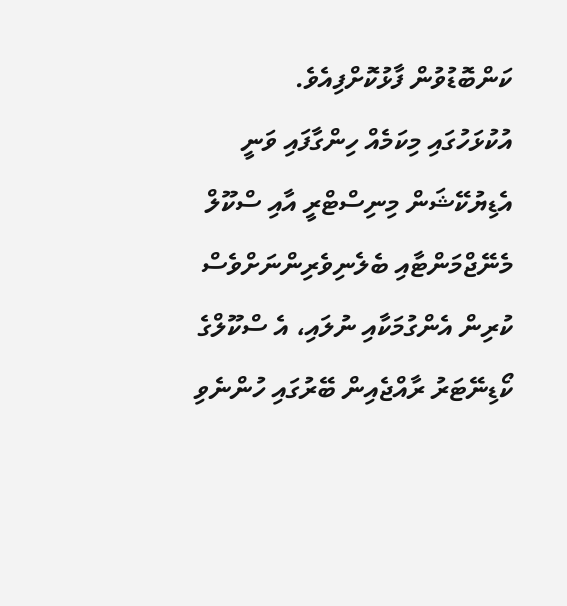ކަންބޮޑުވުން ފާޅުކޮށްފިއެވެ.
އުކުޅަހުގައި މިކަމެއް ހިންގާފައި ވަނީ އެޑިޔުކޭޝަން މިނިސްޓްރީ އާއި ސްކޫލް މެނޭޖްމަންޓާއި ބެލެނިވެރިންނަށްވެސް ކުރިން އެންގުމަކާއި ނުލައި، އެ ސްކޫލްގެ ކޯޑިނޭޓަރު ރާއްޖެއިން ބޭރުގައި ހުންނެވި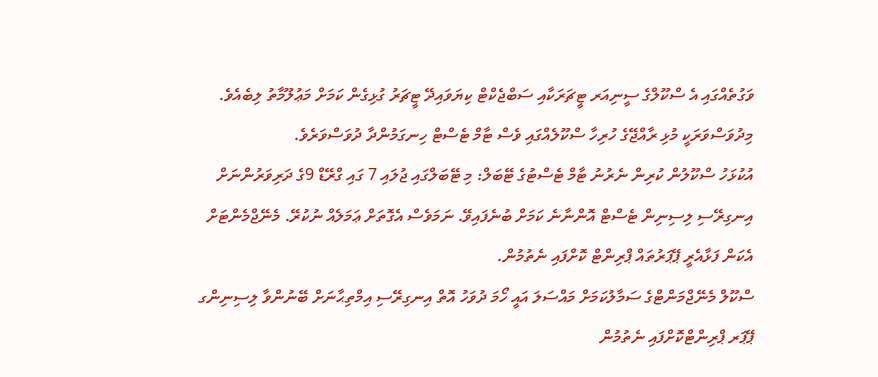ވަގުތެއްގައި އެ ސްކޫލްގެ ސީނިއަރ ޓީޗަރަކާއި ސަބްޖެކްޓް ކިޔަވައިދޭ ޓީޗަރު ގުޅިގެން ކަމަށް މަޢުލޫމާތު ލިބެއެވެ.
މިދުވަސްވަރަކީ މުޅި ރާއްޖޭގެ ހުރިހާ ސްކޫލެއްގައި ވެސް ޓާމް ޓެސްޓް ހިނގަމުންދާ ދުވަސްވަރެވެ.
އުކުޅަހު ސްކޫލުން ކުރިން ނެރުނު ޓާމް ޓެސްޓުގެ ޓޭބަލް: މި ޓޭބަލްގައި ޖުލައި 7 ގައި ގްރޭޑް 9ގެ ދަރިވަރުންނަށް އިނގިރޭސި ލިސިނިން ޓެސްޓް އޮންނާނެ ކަމަށް ބުނެފައިވޭ. ނަމަވެސް އެގޮތަށް ޢަމަލެއް ނުކުރޭ. މެނޭޖްމެންޓަށް އެކަން ފަޅާއެރީ ޕޭޕަރުތައް ޕްރިންޓް ކޮށްފައި ނެތުމުން.
ސްކޫލް މެނޭޖްމަންޓްގެ ސަމާލުކަމަށް މައްސަލަ އައީ ހޯމަ ދުވަހު އޮތް އިނގިރޭސި އިމްތިޙާނަށް ބޭނުންވާ ލިސިނިންގ ޕޭޕަރ ޕްރިންޓްކޮށްފައި ނެތުމުން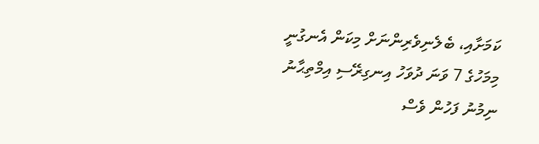ކަމަށާއި، ބެލެނިވެރިންނަށް މިކަން އެނގުނީ މިމަހުގެ 7 ވަނަ ދުވަހު އިނގިރޭސި އިމްތިޙާނު ނިމުނު ފަހުން ވެސް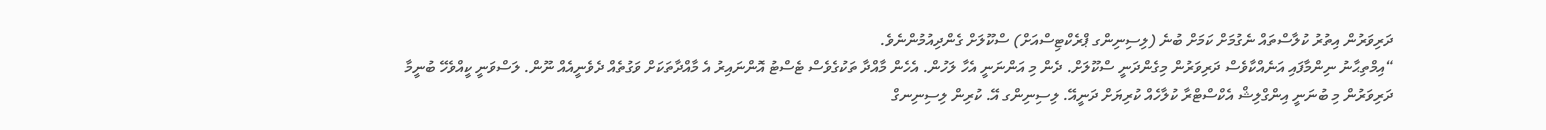ދަރިވަރުން އިތުރު ކުލާސްތައް ނެގުމަށް ކަމަށް ބުނެ (ލިސިނިންގ ޕްރެކްޓިސްއަށް) ސްކޫލަށް ގެންދިއުމުންނެވެ.
“އިމްތިޙާނު ނިންމާފައި އަނެއްކާވެސް ދަރިވަރުން މިގެންދަނީ ސްކޫލަށް. ދެން މި އަންނަނީ އެހާ ލަހުން. އެހެން މާއްދާ ތަކުގެވެސް ޓެސްޓު އޮންނައިރު އެ މާއްދާތަކަށް ވަގުތެއް ދެވެނީއެއް ނޫން. ލަސްވަނީ ކީއްވެހޭ ބުނީމާ ދަރިވަރުން މި ބުނަނީ އިންގްލިޝް އެކްސްޓްރާ ކުލާހެއް ކުރިޔަށް ދަނީއޭ. ލިސިނިންގ އޭ. ކުރިން ލިސިނިނގް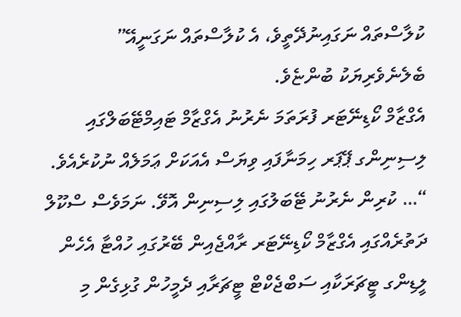ކުލާސްތައް ނަގައިނުދޭތީވެ، އެ ކުލާސްތައް ނަގަނީއޭ” ބެލެނެވެރިޔަކު ބުންޏެވެ.
އެގްޒާމް ކޯޑިނޭޓަރ ފުރަތަމަ ނެރުނު އެގްޒާމް ޓައިމްޓޭބަލްގައި ލިސިނިންގ ޕޭޕަރ ހިމަނާފައި ވިޔަސް އެއަކަށް ޢަމަލެއް ނުކުރެއެވެ. “… ކުރިން ނެރުނު ޓޭބަލުގައި ލިސިނިން އޮވޭ. ނަމަވެސް ސްކޫލް ދަތުރެއްގައި އެގްޒާމް ކޯޑިނޭޓަރ ރާއްޖެއިން ބޭރުގައި ހުއްޓާ އެހެން ލީޑިންގ ޓީޗަރަކާއި ސަބްޖެކްޓް ޓީޗަރާއި ދެމީހުން ގުޅިގެން މި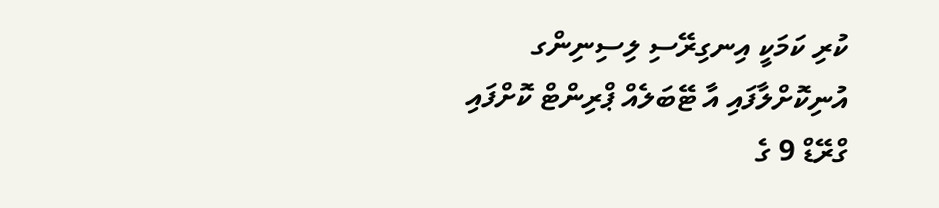ކުރި ކަމަކީ އިނގިރޭސި ލިސިނިންގ އުނިކޮށްލާފައި އާ ޓޭބަލެއް ޕްރިންޓް ކޮށްފައި ގްރޭޑް 9 ގެ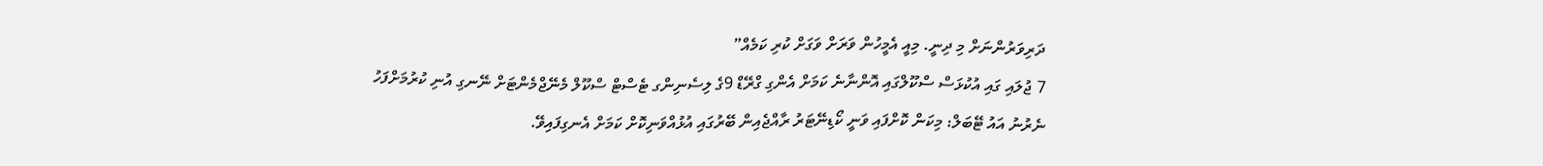ދަރިވަރުންނަށް މި ދިނީ. މިއީ އެމީހުން ވަރަށް ވަގަށް ކުރި ކަމެއް”
7 ޖުލައި ގައި އުކުޅަސް ސްކޫލްގައި އޮންނާނެ ކަމަށް އެންގި ގްރޭޑް 9ގެ ލިސެނިންގ ޓެސްޓް ސްކޫލް މެނޭޖްމެންޓަށް ނޭނގި އުނި ކުރުމަށްފަހު ނެރުނު އައު ޓޭބަލް: މިކަން ކޮށްފައި ވަނީ ކޯޑިނޭޓަރު ރާއްޖެއިން ބޭރުގައި އުޅުއްވަނިކޮށް ކަމަށް އެނގިފައިވޭ.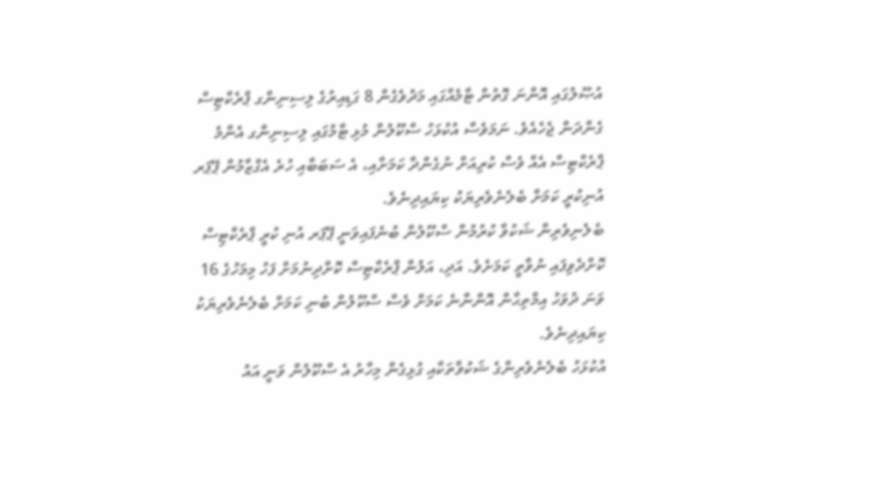އުޞޫލުގައި އޮންނަ ގޮތުން ޓާމެއްގައި މަދުވެގެން 8 ގަޑިއިރުގެ ލިސިނިންގ ޕްރެކްޓިސް ގެންދަން ޖެހެއެވެ. ނަމަވެސް އުކުޅަހު ސްކޫލުން މުޅި ޓާމުގައި ލިސިނިންގ އެންމެ ޕްރެކްޓިސް އެއް ވެސް ކުރިއަށް ނުގެންދާ ކަމަށާއި، އެ ސަބަބާއި ހުރެ އެގްޒާމުން ޕޭޕަރ އުނިކުރީ ކަމަށް ބެލެނެވެރިޔަކު ކިޔައިދިނެވެ.
ބެލެނިވެރިން ޝަކުވާ ކުރުމުން ސްކޫލުން ބުނެފައިވަނީ ޕޭޕަރ އުނި ކުރީ ޕްރެކްޓިސް ކޮށްދެވިފައި ނުވާތީ ކަމަށެވެ. އަދި، އަލުން ޕްރެކްޓިސް ކޮށްދިނުމަށް ފަހު މިމަހުގެ 16 ވަނަ ދުވަހު އިމްތިޙާން އޮންނާނެ ކަމަށް ވެސް ސްކޫލުން ބުނި ކަމަށް ބެލެނެވެރިޔަކު ކިޔައިދިނެވެ.
އުކުޅަހު ބެލެނެވެރިންގެ ޝަކުވާތަކާއި ގުޅިގެން މިހާރު އެ ސްކޫލުން ވަނީ އައު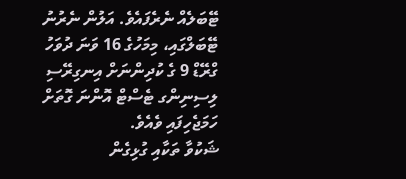ޓޭބަލެއް ނެރެފައެވެ. އަލުން ނެރުނު ޓޭބަލްގައި، މިމަހުގެ 16 ވަނަ ދުވަހު ގްރޭޑް 9 ގެ ކުދިންނަށް އިނގިރޭސި ލިސިނިންގ ޓެސްޓް އޮންނަ ގޮތަށް ހަމަޖެހިފައި ވެއެވެ.
ޝަކުވާ ތަކާއި ގުޅިގެން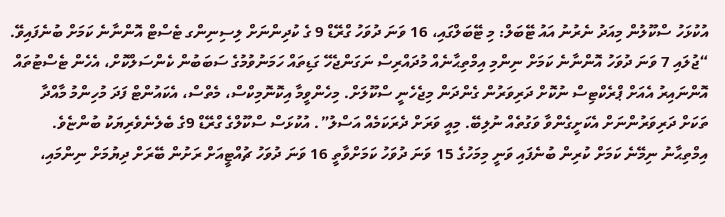އުކުޅަހު ސްކޫލުން މިއަދު ނެރުނު އައު ޓޭބަލް: މި ޓޭބަލްގައި، 16 ވަނަ ދުވަހު ގްރޭޑް 9 ގެ ކުދިންނަށް ލިސިނިންގ ޓެސްޓް އޮންނާނެ ކަމަށް ބުނެފައިވޭ.
“ޖުލައި 7 ވަނަ ދުވަހު އޮންނާނެ ކަމަށް ނިންމި އިމްތިޙާނެއް މުދައްރިސް ނަގަންޖެހޭ ގަޑިތައް ހަމަނުވުމުގެ ސަބަބުން ކެންސަލްކޮށް، އެހެން ޓެސްޓުތައް އޮންނައިރު އެއަށް ޕްރެކްޓިސް ނުކޮށް ދަރިވަރުން ގެންދަން މިޖެހެނީ ސްކޫލަށް. މިހެންވީމާ އިކޮނޮމިކްސް، މެތްސް، އެކައުންޓް ފަދަ މުހިންމު މާއްދާ ތަކަށް ދަރިވަރުންނަށް އެކަށީގެންވާ ވަގުތެއް ނުލިބޭ. މިއީ ވަރަށް ދެރަކަމެއް އަސްލު”. އުކުޅަސް ސްކޫލްގެ ގްރޭޑް 9ގެ ބެލެނެވެރިޔަކު ބުންޏެވެ.
އިމްތިޙާނު ނިމޭނެ ކަމަށް ކުރިން ބުނެފައި ވަނީ މިމަހުގެ 15 ވަނަ ދުވަހު ކަމަށްވާތީ 16 ވަނަ ދުވަހު ޗުއްޓީއަށް ރަށުން ބޭރަށް ދިޔުމަށް ނިންމައި،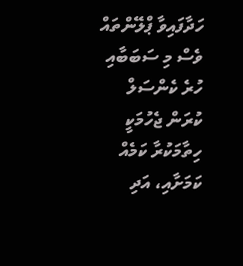ހަދާފައިވާ ޕްލޭންތައް ވެސް މި ސަބަބާއި ހުރެ ކެންސަލް ކުރަން ޖެހުމަކީ ހިތާމަކުރާ ކަމެއް ކަމަށާއި، އަދި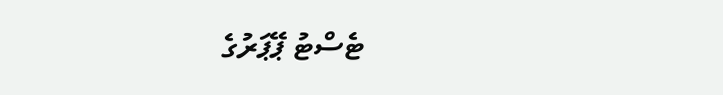ޓެސްޓު ޕޭޕަރުގެ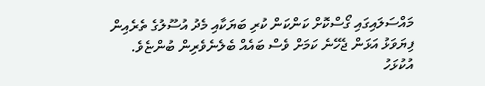މައްސަލައިގައި ގޯސްކޮށް ކަންކަން ކުރި ބަޔަކާއި މެދު އުސޫލުގެ ތެރެއިން ފިޔަވަޅު އަޅަން ޖެހޭނެ ކަމަށް ވެސް ބައެއް ބެލެނެވެރިން ބުންޏެވެ.
އުކުޅަހު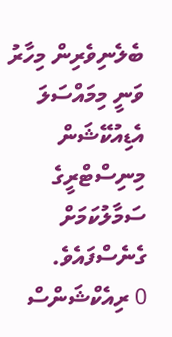ބެލެނިވެރިން މިހާރު ވަނީ މިމައްސަލަ އެޑިއުކޭޝަން މިނިސްޓްރީގެ ސަމާލުކަމަށް ގެނެސްފައެވެ.
0 ރިއެކްޝަންސް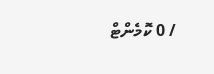/ 0 ކޮމެންޓް